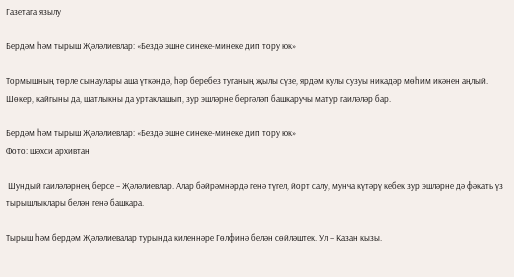Газетага язылу

Бердәм һәм тырыш Җәләлиевлар: «Бездә эшне синеке-минеке дип тору юк»

Тормышның төрле сынаулары аша үткәндә, һәр беребез туганың җылы сүзе, ярдәм кулы сузуы никадәр мөһим икәнен аңлый. Шөкер, кайгыны да, шатлыкны да уртаклашып, зур эшләрне бергәләп башкаручы матур гаиләләр бар.

Бердәм һәм тырыш Җәләлиевлар: «Бездә эшне синеке-минеке дип тору юк»
Фото: шәхси архивтан

 Шундый гаиләләрнең берсе – Җәләлиевлар. Алар бәйрәмнәрдә генә түгел, йорт салу, мунча күтәрү кебек зур эшләрне дә фәкать үз тырышлыклары белән генә башкара.

Тырыш һәм бердәм Җәләлиевалар турында киленнәре Гөлфинә белән сөйләштек. Ул – Казан кызы.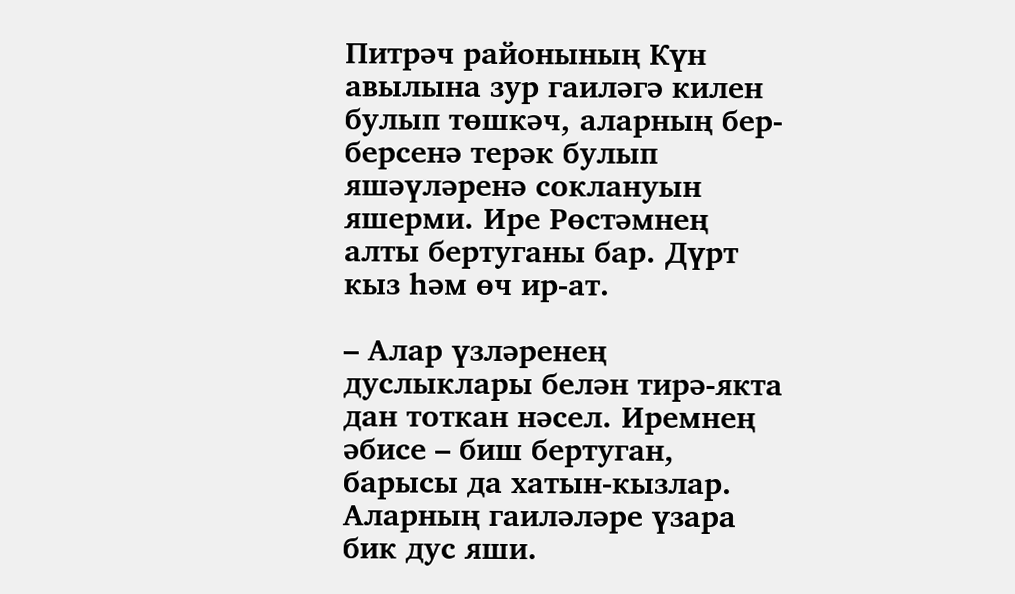Питрәч районының Күн авылына зур гаиләгә килен булып төшкәч, аларның бер-берсенә терәк булып яшәүләренә соклануын яшерми. Ире Рөстәмнең алты бертуганы бар. Дүрт кыз һәм өч ир-ат.

– Алар үзләренең дуслыклары белән тирә-якта дан тоткан нәсел. Иремнең әбисе – биш бертуган, барысы да хатын-кызлар. Аларның гаиләләре үзара бик дус яши.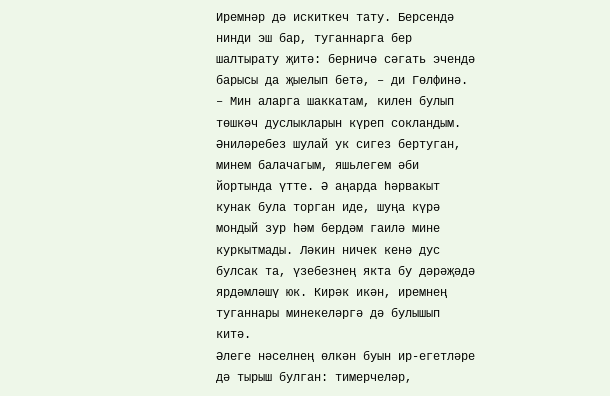Иремнәр дә искиткеч тату. Берсендә нинди эш бар, туганнарга бер шалтырату җитә: берничә сәгать эчендә барысы да җыелып бетә, – ди Гөлфинә. – Мин аларга шаккатам, килен булып төшкәч дуслыкларын күреп сокландым. Әниләребез шулай ук сигез бертуган, минем балачагым, яшьлегем әби йортында үтте. Ә аңарда һәрвакыт кунак була торган иде, шуңа күрә мондый зур һәм бердәм гаилә мине куркытмады. Ләкин ничек кенә дус булсак та, үзебезнең якта бу дәрәҗәдә ярдәмләшү юк. Кирәк икән, иремнең туганнары минекеләргә дә булышып китә.
Әлеге нәселнең өлкән буын ир-егетләре дә тырыш булган: тимерчеләр,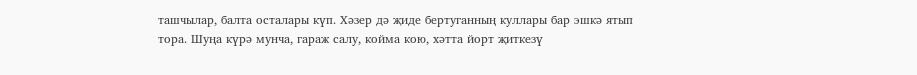ташчылар, балта осталары күп. Хәзер дә җиде бертуганның куллары бар эшкә ятып тора. Шуңа күрә мунча, гараж салу, койма кою, хәтта йорт җиткезү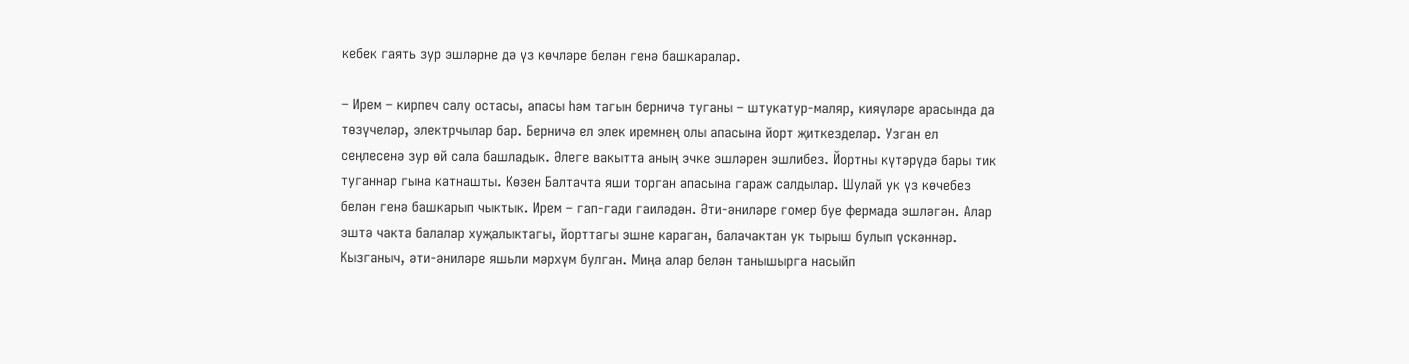кебек гаять зур эшләрне дә үз көчләре белән генә башкаралар.

– Ирем – кирпеч салу остасы, апасы һәм тагын берничә туганы – штукатур-маляр, кияүләре арасында да төзүчеләр, электрчылар бар. Берничә ел элек иремнең олы апасына йорт җиткезделәр. Узган ел сеңлесенә зур өй сала башладык. Әлеге вакытта аның эчке эшләрен эшлибез. Йортны күтәрүдә бары тик туганнар гына катнашты. Көзен Балтачта яши торган апасына гараж салдылар. Шулай ук үз көчебез белән генә башкарып чыктык. Ирем – гап-гади гаиләдән. Әти-әниләре гомер буе фермада эшләгән. Алар эштә чакта балалар хуҗалыктагы, йорттагы эшне караган, балачактан ук тырыш булып үскәннәр. Кызганыч, әти-әниләре яшьли мәрхүм булган. Миңа алар белән танышырга насыйп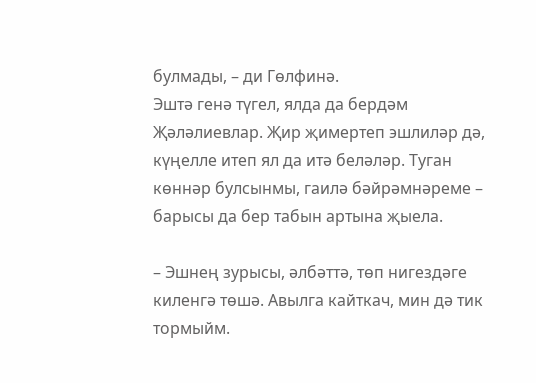булмады, – ди Гөлфинә.
Эштә генә түгел, ялда да бердәм Җәләлиевлар. Җир җимертеп эшлиләр дә, күңелле итеп ял да итә беләләр. Туган көннәр булсынмы, гаилә бәйрәмнәреме – барысы да бер табын артына җыела.

– Эшнең зурысы, әлбәттә, төп нигездәге киленгә төшә. Авылга кайткач, мин дә тик тормыйм.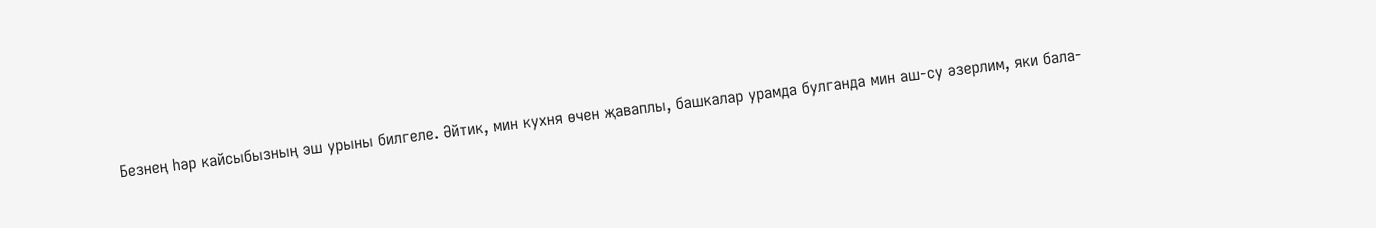Безнең һәр кайсыбызның эш урыны билгеле. Әйтик, мин кухня өчен җаваплы, башкалар урамда булганда мин аш-су әзерлим, яки бала-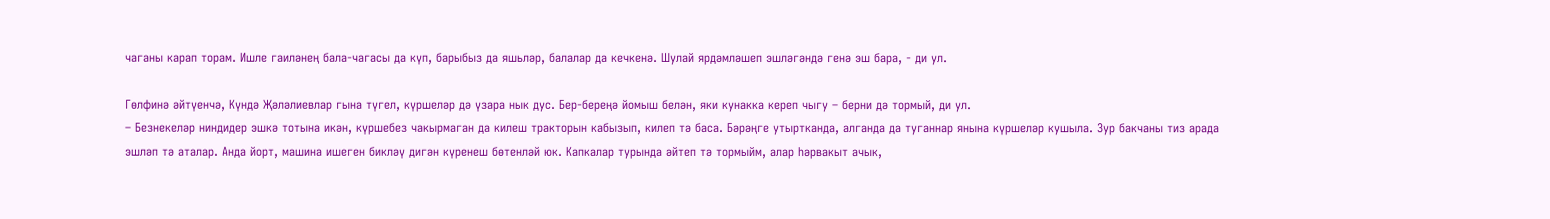чаганы карап торам. Ишле гаиләнең бала-чагасы да күп, барыбыз да яшьләр, балалар да кечкенә. Шулай ярдәмләшеп эшләгәндә генә эш бара, - ди ул.

Гөлфинә әйтүенчә, Күндә Җәләлиевлар гына түгел, күршеләр дә үзара нык дус. Бер-береңә йомыш белән, яки кунакка кереп чыгу – берни дә тормый, ди ул.
– Безнекеләр ниндидер эшкә тотына икән, күршебез чакырмаган да килеш тракторын кабызып, килеп тә баса. Бәрәңге утыртканда, алганда да туганнар янына күршеләр кушыла. Зур бакчаны тиз арада эшләп тә аталар. Анда йорт, машина ишеген бикләү дигән күренеш бөтенләй юк. Капкалар турында әйтеп тә тормыйм, алар һәрвакыт ачык,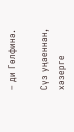– ди Гөлфинә.

Сүз уңаеннан, хәзерге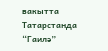вакытта Татарстанда “Гаилә”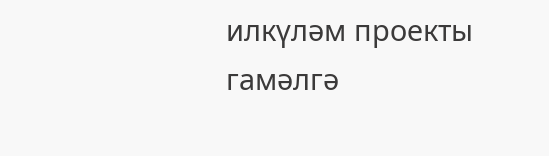илкүләм проекты гамәлгә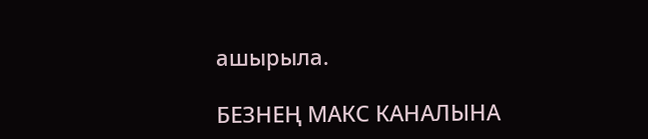ашырыла.

БЕЗНЕҢ МАКС КАНАЛЫНА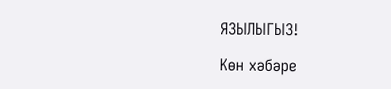ЯЗЫЛЫГЫЗ!

Көн хәбәре